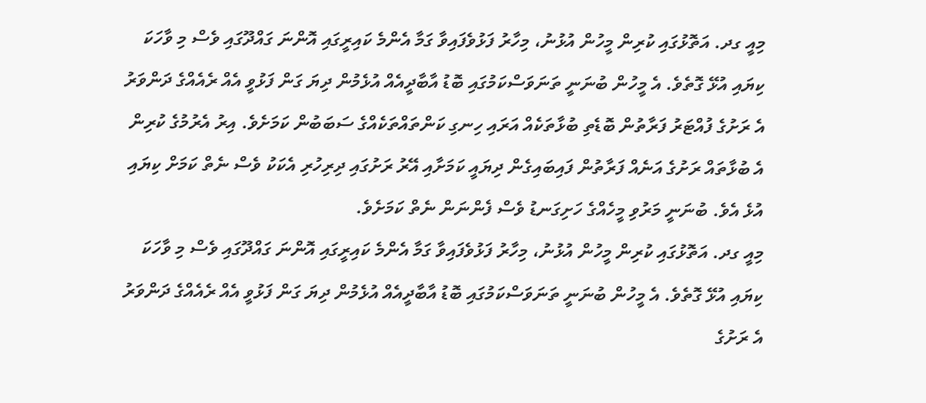މިއީ ގދ. އަތޮޅުގައި ކުރިން މީހުން އުޅުނު، މިހާރު ފަޅުވެފައިވާ ގަމާ އެންމެ ކައިރީގައި އޮންނަ ގައްދޫގައި ވެސް މި ވާހަކަ ކިޔައި އުޅޭ ގޮތެވެ. އެ މީހުން ބުނަނީ ތަނަވަސްކަމުގައި ބޮޑު އާބާދީއެއް އުޅެމުން ދިޔަ ގަން ފަޅުވީ އެއް ރެއެއްގެ ދަންވަރު އެ ރަށުގެ ފުއްޓަރު ފަރާތުން ބޮޑެތި ބުޅާތަކެއް އަރައި ހިނގި ކަންތައްތަކެއްގެ ސަބަބުން ކަމަށެވެ. އިރު އެރުމުގެ ކުރިން އެ ބުޅާތައް ރަށުގެ އަނެއް ފަރާތުން ފައިބައިގެން ދިޔައީ ކަމަށާއި އޭރު ރަށުގައި ދިރިހުރި އެކަކު ވެސް ނެތް ކަމަށް ކިޔައި އުޅެ އެވެ. ބުނަނީ މަރުވި މީހެއްގެ ހަށިގަނޑު ވެސް ފެންނަން ނެތް ކަމަށެވެ.
މިއީ ގދ. އަތޮޅުގައި ކުރިން މީހުން އުޅުނު، މިހާރު ފަޅުވެފައިވާ ގަމާ އެންމެ ކައިރީގައި އޮންނަ ގައްދޫގައި ވެސް މި ވާހަކަ ކިޔައި އުޅޭ ގޮތެވެ. އެ މީހުން ބުނަނީ ތަނަވަސްކަމުގައި ބޮޑު އާބާދީއެއް އުޅެމުން ދިޔަ ގަން ފަޅުވީ އެއް ރެއެއްގެ ދަންވަރު އެ ރަށުގެ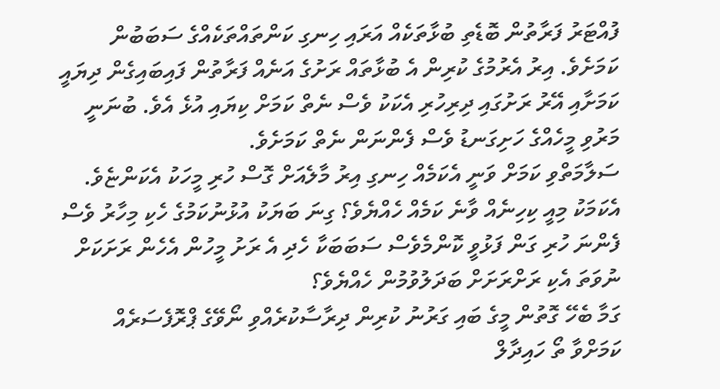ފުއްޓަރު ފަރާތުން ބޮޑެތި ބުޅާތަކެއް އަރައި ހިނގި ކަންތައްތަކެއްގެ ސަބަބުން ކަމަށެވެ. އިރު އެރުމުގެ ކުރިން އެ ބުޅާތައް ރަށުގެ އަނެއް ފަރާތުން ފައިބައިގެން ދިޔައީ ކަމަށާއި އޭރު ރަށުގައި ދިރިހުރި އެކަކު ވެސް ނެތް ކަމަށް ކިޔައި އުޅެ އެވެ. ބުނަނީ މަރުވި މީހެއްގެ ހަށިގަނޑު ވެސް ފެންނަން ނެތް ކަމަށެވެ.
ސަލާމަތްވި ކަމަށް ވަނީ އެކަމެއް ހިނގި އިރު މާލެއަށް ގޮސް ހުރި މީހަކު އެކަންޏެވެ.
އެކަމަކު މިއީ ކިހިނެއް ވާނެ ކަމެއް ހެއްޔެވެ؟ ގިނަ ބަޔަކު އުޅުނުކަމުގެ ހެކި މިހާރު ވެސް ފެންނަ ހުރި ގަން ފަޅުވީ ކޮންމެވެސް ސަބަބަކާ ހެދި އެ ރަށު މީހުން އެހެން ރަށަކަށް ނުވަތަ އެކި ރަށްރަށަށް ބަދަލުވުމުން ހެއްޔެވެ؟
ގަމާ ބެހޭ ގޮތުން މީގެ ބައި ގަރުނު ކުރިން ދިރާސާކުރެއްވި ނޯވޭގެ ޕްރޮފެސަރެއް ކަމަށްވާ ތޯ ހައިދާލް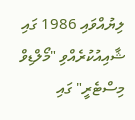ލިޔުއްވައި 1986 ގައި ޝާއިއުކުރެއްވި "މޯލްޑިވް މިސްޓެރީ" ގައި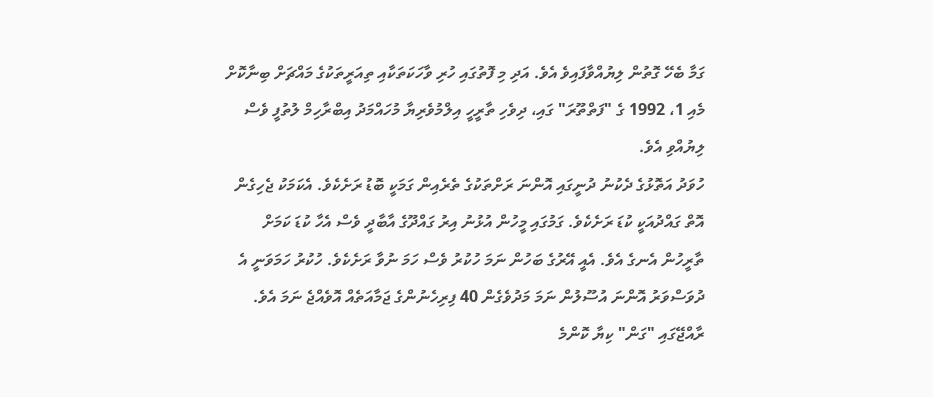ގަމާ ބެހޭ ގޮތުން ލިޔުއްވާފައިވެ އެވެ. އަދި މި ފޮތުގައި ހުރި ވާހަކަތަކާއި ތިއަރީތަކުގެ މައްޗަށް ބިނާކޮށް މެއި 1، 1992 ގެ "ފަތްތޫރަ" ގައި، ދިވެހި ތާރީހީ އިލްމުވެރިޔާ މުހައްމަދު އިބްރާހިމް ލުތުފީ ވެސް ލިޔުއްވި އެވެ.
ހުވަދު އަތޮޅުގެ ދެކުނު ދުނީގައި އޮންނަ ރަށްތަކުގެ ތެރެއިން ގަމަކީ ބޮޑު ރަށެކެވެ. އެކަމަކު ޖެހިގެން އޮތް ގައްދުއަކީ ކުޑަ ރަށެކެވެ. ގަމުގައި މީހުން އުޅުނު އިރު ގައްދޫގެ އާބާދީ ވެސް އެހާ ކުޑަ ކަމަށް ތާރީހުން އެނގެ އެވެ. އެއީ އޭރުގެ ބަހުން ނަމަ ހުކުރު ވެސް ހަމަ ނުވާ ރަށެކެވެ. ހުކުރު ހަމަވަނީ އެ ދުވަސްވަރު އޮންނަ އުސޫލުން ނަމަ މަދުވެގެން 40 ފިރިހެނުންގެ ޖަމާއަތެއް އޮވެއްޖެ ނަމަ އެވެ.
ރާއްޖޭގައި "ގަން" ކިޔާ ކޮންމެ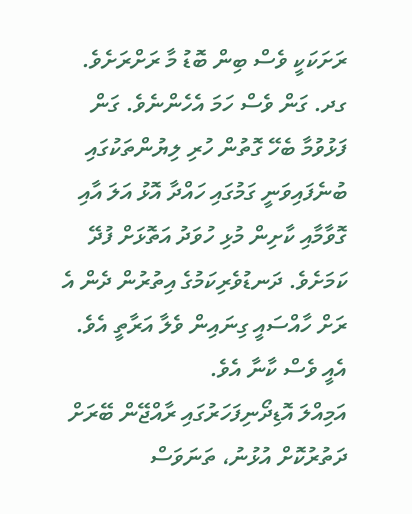ރަށަކަކީ ވެސް ބިން ބޮޑު މާ ރަށްރަށެވެ. ގދ. ގަން ވެސް ހަމަ އެހެންނެވެ. ގަން ފަޅުވުމާ ބެހޭ ގޮތުން ހުރި ލިޔުންތަކުގައި ބުނެފައިވަނީ ގަމުގައި ހައްދާ އޮޅު އަލަ އާއި ގޮވާމާއި ކާށިން މުޅި ހުވަދު އަތޮޅަށް ފުދޭ ކަމަށެވެ. ދަނޑުވެރިކަމުގެ އިތުރުން ދެން އެ ރަށް ހާއްސައީ ގިނައިން ވެލާ އަރާތީ އެވެ. އެއީ ވެސް ކާނާ އެވެ.
އަމިއްލަ އޮޑިދޯނިފަހަރުގައި ރާއްޖޭން ބޭރަށް ދަތުރުކޮށް އުޅުނު، ތަނަވަސް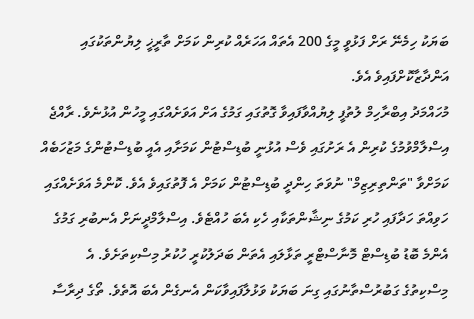ބަޔަކު ހިމެނޭ ރަށް ފަޅުވީ މީގެ 200 އެތައް އަހަރެއް ކުރިން ކަމަށް ތާރީޚީ ލިޔުންތަކުގައި އަންދާޒާކޮށްފައިވެ އެވެ.
މުހައްމަދު އިބްރާހިމް ލުތުފީ ލިޔުއްވާފައިވާ ގޮތުގައި ގަމުގެ އަށް އަވަށެއްގައި މީހުން އުޅުނެވެ. ރާއްޖެ އިސްލާމްވުމުގެ ކުރިން އެ ރަށުގައި ވެސް އުޅުނީ ބުޑިސްޓުން ކަމަށާއި އެއީ ބުޑިސްޓުންގެ މަޒުހަބެއް ކަމަށްވާ "ތަންތިރިޒިމް" ނުވަތަ ހިންދީ ބުޑިސްޓުން ކަމަށް އެ ފޮތުގައިވެ އެވެ. ކޮންމެ އަވަށެއްގައި ހަވިއްތަ ހަދާފައި ހުރި ކަމުގެ ނިޝާންތަކާއި ހެކި އެބަ ހުއްޓެވެ. އިސްލާމްދީނަށް އެނބުރި ގަމުގެ އެންމެ ބޮޑު ބުޑިސްޓް މޮނާސްޓްރީ ތަޅާލައި އެތަން ބަދަލުކުރީ ހުކުރު މިސްކިތަށެވެ. އެ މިސްކިތުގެ ގަބުރުސްތާނުގައި ގިނަ ބަޔަކު ވަޅުލާފައިވާކަން އެނގެން އެބަ އޮތެވެ. ތޯގެ ދިރާސާ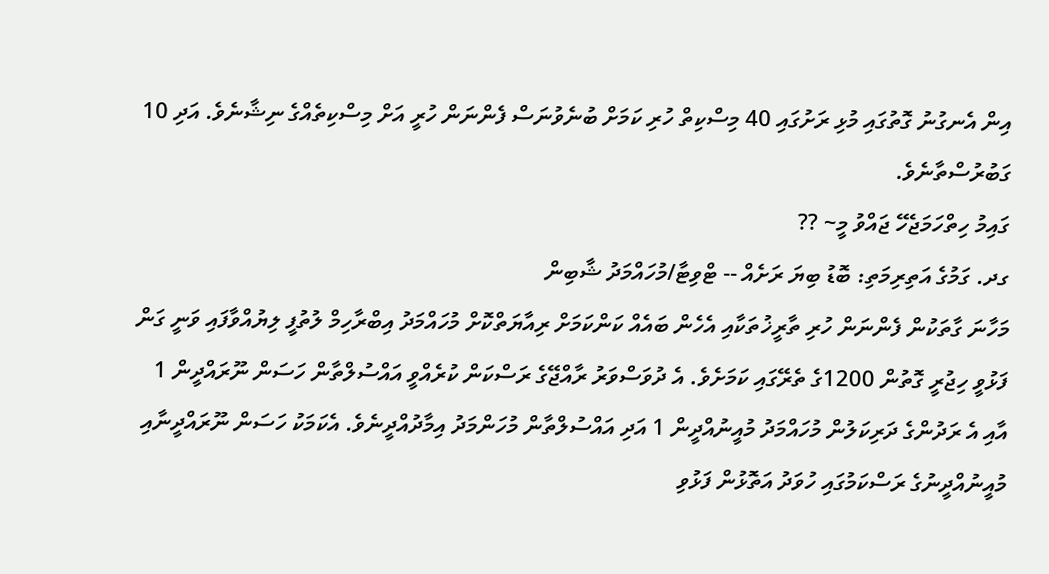އިން އެނގުނު ގޮތުގައި މުޅި ރަށުގައި 40 މިސްކިތް ހުރި ކަމަށް ބުނެވުނަސް ފެންނަން ހުރީ އަށް މިސްކިތެއްގެ ނިޝާނެވެ. އަދި 10 ގަބުރުސްތާނެވެ.
ގައިމު ހިތްހަމަޖެހޭ ޖައްވު މީ~ ??
ގދ. ގަމުގެ އަތިރިމަތި: ބޮޑު ބިޔަ ރަށެއް -- ޓްވިޓާ/މުހައްމަދު ޝާބިން
މަހާނަ ގާތަކުން ފެންނަން ހުރި ތާރީޚުތަކާއި އެހެން ބައެއް ކަންކަމަށް ރިއާޔަތްކޮށް މުހައްމަދު އިބްރާހިމް ލުތުފީ ލިޔުއްވާފައި ވަނީ ގަން ފަޅުވީ ހިޖުރީ ގޮތުން 1200ގެ ތެރޭގައި ކަމަށެވެ. އެ ދުވަސްވަރު ރާއްޖޭގެ ރަސްކަން ކުރެއްވީ އައްސުލްތާން ހަސަން ނޫރައްދީން 1 އާއި އެ ރަދުންގެ ދަރިކަލުން މުހައްމަދު މުއީނުއްދީން 1 އަދި އައްސުލްތާން މުހަންމަދު އިމާދުއްދީނެވެ. އެކަމަކު ހަސަން ނޫރައްދީނާއި މުއީނުއްދީނުގެ ރަސްކަމުގައި ހުވަދު އަތޮޅުން ފަޅުވި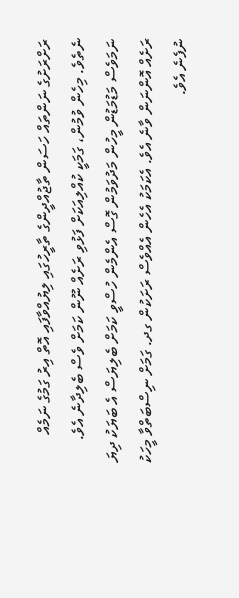ރަށްރަށުގެ ނަންތައް ހަސަން ތާޖުއްދީންގެ ތާރީހުގައި ލިޔުއްވާފައި އޮތް އިރު ގަމުގެ ނަމެއް ނެތެވެ. މިހެން ވުމުން، ގަމަކީ ކުއްލިއަކަށް ފަޅުވި ރަށެއް ނޫން ކަމަށް ވެސް ބެލިދާނެ އެވެ. ނަމަވެސް މަޑުމަޑުން މީހުން މަދުވަމުން ގޮސް އެންމެން ހުސްވީ ކަމަށް ބެލިޔަސް އެ ބަޔަކު ދިޔަ ރަށެއް އޮންނަން ވާނެ އެވެ. އެކަމަކު އެހެން އެއްވެސް ރަށަކުން ގދ. ގަމަށް ނިސްބަތްވާ މީހަކު ނުފެނެ އެވެ.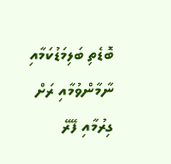ބޮޑެތި ބަލިމަޑުކަމާއި ނާމާންވުމާއި ރަށް ގިރުމާއި ފޭރޭ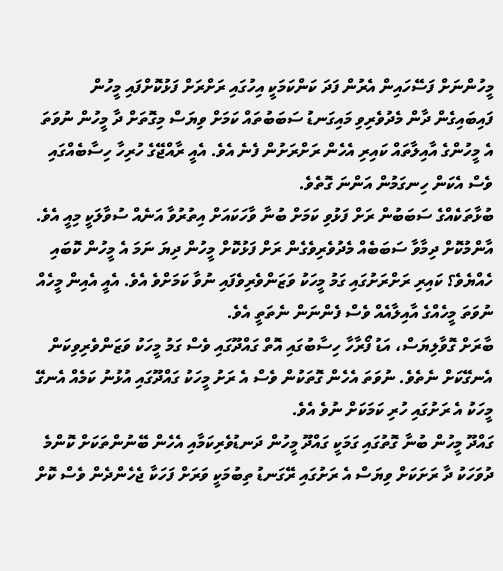މީހުންނަށް ފަސޭހައިން އެރުން ފަދަ ކަންކަމަކީ އިހުގައި ރަށްރަށް ފަޅުކޮށްފައި މީހުން ފައިބައިގެން ދާން މެދުވެރިވި މައިގަނޑު ސަބަބުތައް ކަމަށް ވިޔަސް މިގޮތަށް ދާ މީހުން ނުވަތަ އެ މީހުންގެ އާއިލާތައް ކައިރި އެހެން ރަށްރަށުން ފެނެ އެވެ. އެއީ ރާއްޖޭގެ ހުރިހާ ހިސާބެއްގައި ވެސް އެކަން ހިނގަމުން އަންނަ ގޮތެވެ.
ބުޅާތަކެއްގެ ސަބަބުން ރަށް ފަޅުވި ކަމަށް ބުނާ ވާހަކައަށް އިތުރުވާ އަނެއް ސުވާލަކީ މިއީ އެވެ. އާންމުކޮށް ދިމާވާ ސަބަބެއް މެދުވެރިވެގެން ރަށް ފަޅުކޮށް މީހުން ދިޔަ ނަމަ އެ މީހުން ކޮބައި ހެއްޔެވެ؟ ކައިރި ރަށްރަށުގައި ގަމު މީހަކު ވަޒަންވެރިވެފައި ނުވާ ކަމަށްވެ އެވެ. އެއީ އެއިން މީހެއް ނުވަތަ މީހެއްގެ އާއިލާއެއް ވެސް ފެންނަން ނެތަތީ އެވެ.
ބާރަށް ގޮވާލިޔަސް، އަޑު ފޯރާހާ ހިސާބުގައި އޮތް ގައްދޫގައި ވެސް ގަމު މީހަކު ވަޒަންވެރިވިކަން އެނގޭކަށް ނެތެވެ. ނުވަތަ އެހެން ގޮތަކުން ވެސް އެ ރަށު މީހަކު ގައްދޫގައި އުޅުނު ކަމެއް އެނގޭ މީހަކު އެ ރަށުގައި ހުރި ކަމަކަށް ނުވެ އެވެ.
ގައްދޫ މީހުން ބުނާ ގޮތުގައި ގަމަކީ ގައްދޫ މީހުން ދަނޑުވެރިކަމާއި އެހެން ބޭނުންތަކަށް ކޮންމެ ދުވަހަކު ދާ ރަށަކަށް ވިޔަސް އެ ރަށުގައި ރޭގަނޑު ތިބުމަކީ ވަރަށް ފަހަކާ ޖެހެންދެން ވެސް ކޮށް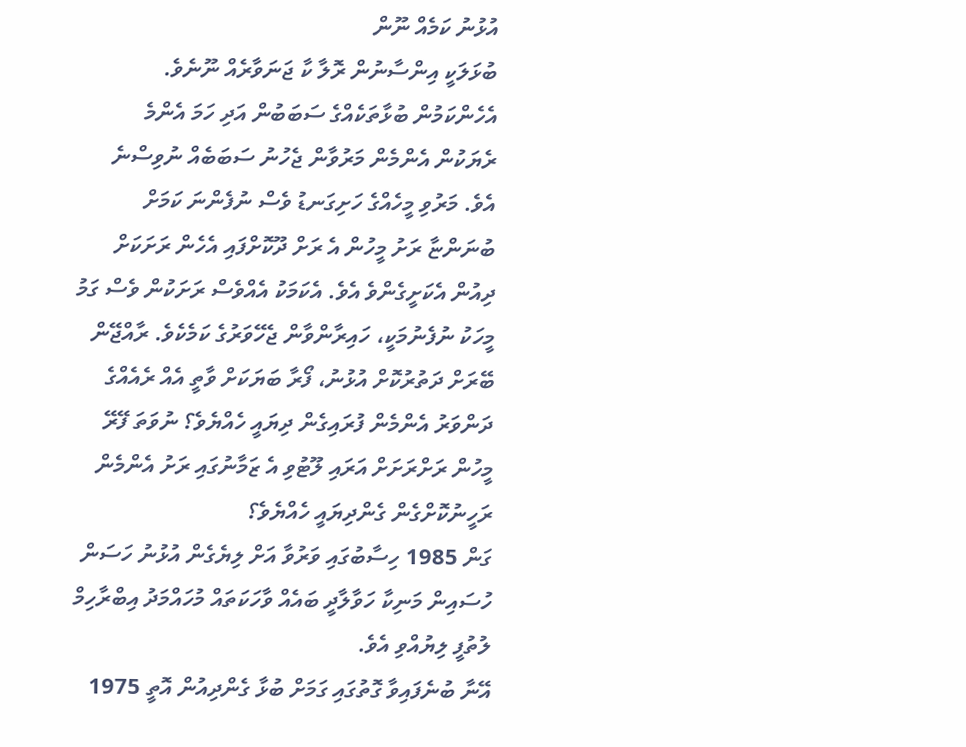އުޅުނު ކަމެއް ނޫން
ބުޅަލަކީ އިންސާނުން ރޮލާ ކާ ޖަނަވާރެއް ނޫނެވެ. އެހެންކަމުން ބުޅާތަކެއްގެ ސަބަބުން އަދި ހަމަ އެންމެ ރެޔަކުން އެންމެން މަރުވާން ޖެހުނު ސަބަބެއް ނުވިސްނެ އެވެ. މަރުވި މީހެއްގެ ހަށިގަނޑު ވެސް ނުފެންނަ ކަމަށް ބުނަންޏާ ރަށު މީހުން އެ ރަށް ދޫކޮށްފައި އެހެން ރަށަކަށް ދިއުން އެކަށީގެންވެ އެވެ. އެކަމަކު އެއްވެސް ރަށަކުން ވެސް ގަމު މީހަކު ނުފެނުމަކީ، ހައިރާންވާން ޖެހޭވަރުގެ ކަމެކެވެ. ރާއްޖޭން ބޭރަށް ދަތުރުކޮށް އުޅުނު، ފޯރާ ބަޔަކަށް ވާތީ އެއް ރެއެއްގެ ދަންވަރު އެންމެން ފުރައިގެން ދިޔައީ ހެއްޔެވެ؟ ނުވަތަ ފޭރޭ މީހުން ރަށްރަށަށް އަރައި ލޫޓުވި އެ ޒަމާނުގައި ރަށު އެންމެން ރަހީނުކޮށްގެން ގެންދިޔައީ ހެއްޔެވެ؟
ގަން 1985 ހިސާބުގައި ވަރުވާ އަށް ލިޔެގެން އުޅުނު ހަސަން ހުސައިން މަނިކާ ހަވާލާދީ ބައެއް ވާހަކަތައް މުހައްމަދު އިބްރާހިމް ލުތުފީ ލިޔުއްވި އެވެ.
އޭނާ ބުނެފައިވާ ގޮތުގައި ގަމަށް ބުޅާ ގެންދިއުން އޮތީ 1975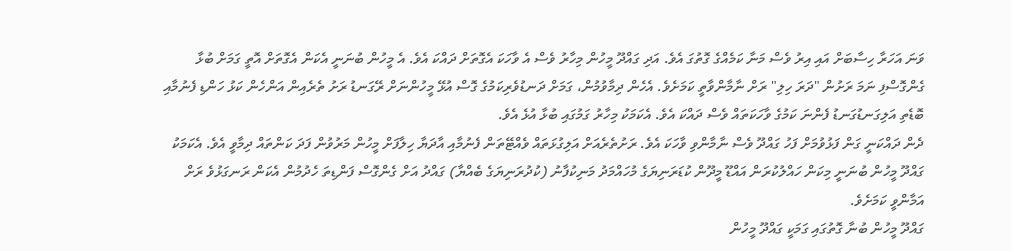ވަނަ އަހަރާ ހިސާބަށް އައި އިރު ވެސް މަނާ ކަމެއްގެ ގޮތުގަ އެވެ. އަދި ގައްދޫ މީހުން މިހާރު ވެސް އެ ވާހަކަ އެގޮތަށް ދައްކަ އެވެ. އެ މީހުން ބުނަނީ އެކަން އެގޮތަށް އޮތީ ގަމަށް ބުޅާ ގެންގޮސްފި ނަމަ ރަށުން "ދަރަ ހިލި" ރަށް ނާމާންވާތީ ކަމަށެވެ. އެހެން ދިމާވުމުން، ގަމަށް ދަނޑުވެރިކަމުގެ ގޮސް އުޅޭ މީހުންނަށް ރޭގަނޑު ރަށު ތެރެއިން އަންހެން ކަޅު ހަންޑި ފެނުމާއި ބޮޑެތި އަލިގަނޑުގަނޑު ފެންނަ ކަމުގެ ވާހަކަތައް ވެސް ދައްކަ އެވެ. އެކަމަކު މިހާރު ގަމުގައި ބުޅާ އުޅެ އެވެ.
ދެން ދައްކަނީ ގަން ފަޅުވުމަށް ފަހު ގައްދޫ ވެސް ނާމާންވި ވާހަކަ އެވެ. ރަށުތެރެއަށް އަލިގުޅަތައް ވެއްޓޭތަން ފެނުމާއި އާދަޔާ ހިލާފަށް މީހުން މަރުވުން ފަދަ ކަންތައް ދިމާވީ އެވެ. އެކަމަކު ގައްދޫ މީހުން ބުނަނީ މިކަން ހައްލުކުރަން އައްޑޫ މީދޫން ކުޑަރަނިޔަގެ މުހައްމަދު މަނިކުފާނު (ކުދުރަނިޔަގެ ބެއްޔާ) ގައްދު އަށް ގެންގޮސް ފަންޑިތަ ހެދުމުން އެކަން ރަނގަޅުވެ ރަށް އަމާންވީ ކަމަށެވެ.
ގައްދޫ މީހުން ބުނާ ގޮތުގައި ގަމަކީ ގައްދޫ މީހުން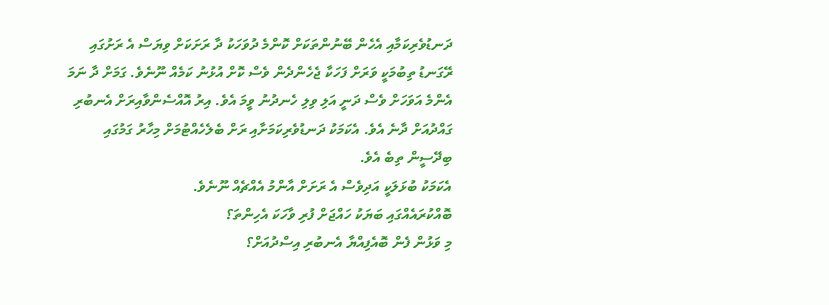ދަނޑުވެރިކަމާއި އެހެން ބޭނުންތަކަށް ކޮންމެ ދުވަހަކު ދާ ރަށަކަށް ވިޔަސް އެ ރަށުގައި ރޭގަނޑު ތިބުމަކީ ވަރަށް ފަހަކާ ޖެހެންދެން ވެސް ކޮށް އުޅުނު ކަމެއް ނޫނެވެ. ގަމަށް ދާ ނަމަ އެންމެ އަވަހަށް ވެސް ދަނީ އަލި ވިލި ހެނދުނު ވީމަ އެވެ. އިރު އޮއްސެންވާއިރަށް އެނބުރި ގައްދުއަށް ދާނެ އެވެ. އެކަމަކު ދަނޑުވެރިކަމަށާއި ރަށް ބެލެހެއްޓުމަށް މިހާރު ގަމުގައި ބިދޭސީން ތިބެ އެވެ.
އެކަމަކު ބުޅަލަކީ އަދިވެސް އެ ރަށަށް އާންމު އެއްޗެއް ނޫނެވެ.
ބޮއްކުރައެއްގައި ބަޔަކު ހައްޖަށް ފުރި ވާހަކަ އެހިންތަ؟
މި ވަޅުން ފެން ބޮއެފިއްޔާ އެނބުރި އިސްދުއަށް؟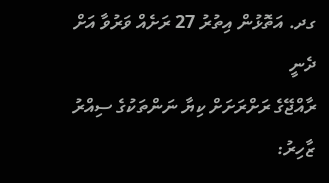ގދ. އަތޮޅުން އިތުރު 27 ރަށެއް ވަރުވާ އަށް ދެނީ
ރާއްޖޭގެ ރަށްރަށަށް ކިޔާ ނަންތަކުގެ ސިއްރު
ޒާހިރު: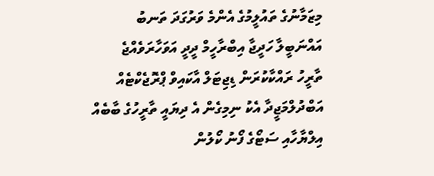މިޒަމާނުގެ ތައުލީމުގެ އެންމެ ވަރުގަދަ ތަނބު
އައްނަބީލާ ހަދީޖާ އިބްރާހީމް ދީދީ އަވަހާރަވެއްޖެ
ތާރީހު ރައްކާކުރަން ޑިޖިޓަލް އާކައިވް ޕްރޮޖެކްޓެއް
އަބްދުލްމަޖީދާ އެކު ނިމިގެން އެ ދިޔައީ ތާރީހުގެ ބާބެއް
އިލްޔާހާއި ސަޓޯގެ ފޯނު ކޯލުން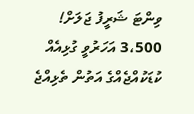ވިންޓަ ޝަރީފު ޖަލަށް!
3،500 އަހަރުވީ ގުޅިއެއް ކުޑަކުއްޖެއްގެ އަތުން ތެޅިއްޖެ